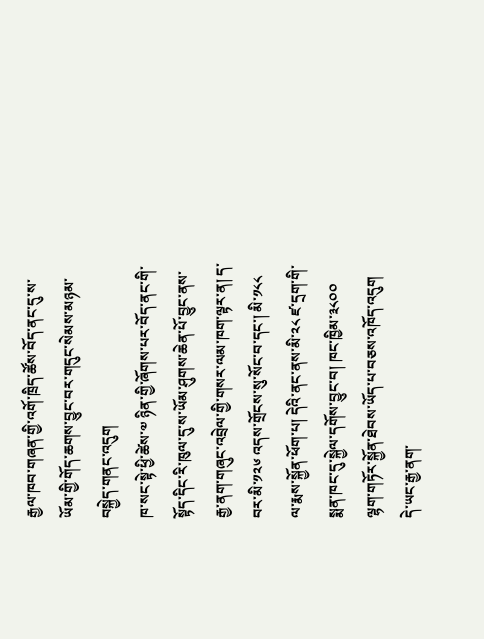རྒྱལ་ཁབ་གཞན་གྱི་འགོ་ཁྲིད་ཚོས་བོད་ནང་དུ་ས་ཡོམ་གྱི་གོད་ཆགས་བྱུང་བར་གདུང་སེམས་མཉམ་བསྐྱེད་གནང་འདུག
ཁ་སང་སྟེ་ཕྱི་ཚེས་༧ ཉིན་གྱི་ཞོགས་པར་བོད་ནང་གི་སྟོད་དིང་རི་ཁུལ་དུ་ས་ཡོམ་ཤུགས་ཆེན་པོ་བྱུང་ནས་རྒྱ་ནག་གཞུང་འབྲེལ་གྱི་གསར་ལམ་ཁག་ལྟར་ན། ད་བར་མི་༡༢༦ འདས་གྲོངས་སུ་སོང་བ་དང་། མི་༡༨༨ ལ་རྨས་སྐྱོན་ཕོག་པ། དེའི་ནང་ནས་མི་༢༨ ཛ་དྲག་གི་སྨན་ཁང་དུ་སྐྱེལ་དགོས་བྱུང་བ། ཁང་ཁྱིམ་༣༨༠༠ ལྷག་གཏོར་སྐྱོན་ཐེབས་ཡོད་པ་བཅས་འཁོད་འདུག
དེ་ཡང་རྒྱ་ནག་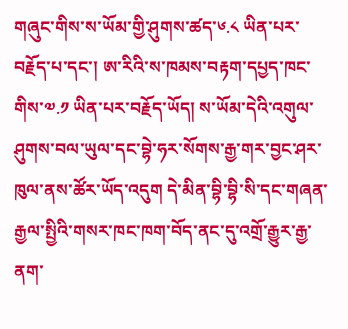གཞུང་གིས་ས་ཡོམ་གྱི་ཤུགས་ཚད་༦.༨ ཡིན་པར་བརྗོད་པ་དང་། ཨ་རིའི་ས་ཁམས་བརྟག་དཔྱད་ཁང་གིས་༧.༡ ཡིན་པར་བརྗོད་ཡོད། ས་ཡོམ་དེའི་འགུལ་ཤུགས་བལ་ཡུལ་དང་བྷེ་ཧར་སོགས་རྒྱ་གར་བྱང་ཤར་ཁུལ་ནས་ཚོར་ཡོད་འདུག དེ་མིན་བྷི་བྷི་སི་དང་གཞན་རྒྱལ་སྤྱིའི་གསར་ཁང་ཁག་བོད་ནང་དུ་འགྲོ་རྒྱུར་རྒྱ་ནག་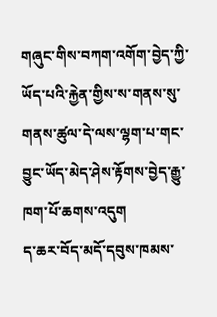གཞུང་གིས་བཀག་འགོག་བྱེད་ཀྱི་ཡོད་པའི་རྐྱེན་གྱིས་ས་གནས་སུ་གནས་ཚུལ་དེ་ལས་ལྷག་པ་གང་བྱུང་ཡོད་མེད་ཤེས་རྟོགས་བྱེད་རྒྱུ་ཁག་པོ་ཆགས་འདུག
ད་ཆར་བོད་མདོ་དབུས་ཁམས་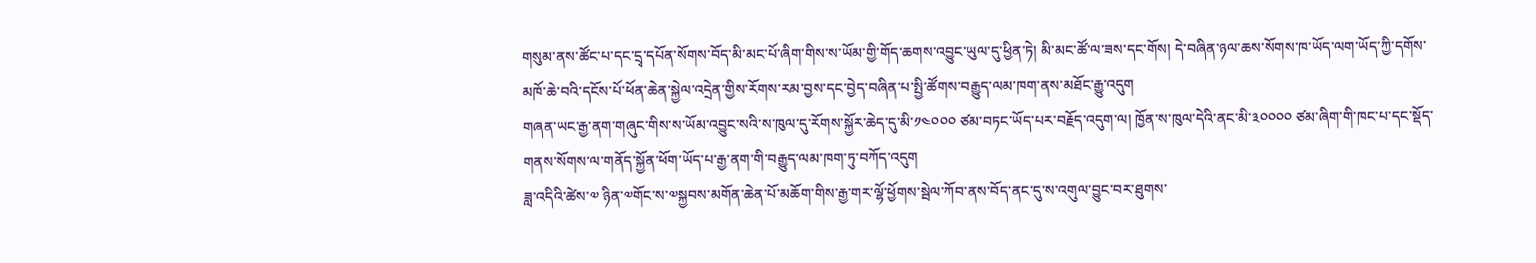གསུམ་ནས་ཚོང་པ་དང་དྲྭ་དཔོན་སོགས་བོད་མི་མང་པོ་ཞིག་གིས་ས་ཡོམ་གྱི་གོད་ཆགས་འབྱུང་ཡུལ་དུ་ཕྱིན་ཏེ། མི་མང་ཚོ་ལ་ཟས་དང་གོས། དེ་བཞིན་ཉལ་ཆས་སོགས་ཁ་ཡོད་ལག་ཡོད་ཀྱི་དགོས་མཁོ་ཆེ་བའི་དངོས་པོ་ཕོན་ཆེན་སྐྱེལ་འདྲེན་གྱིས་རོགས་རམ་བྱས་དང་བྱེད་བཞིན་པ་སྤྱི་ཚོགས་བརྒྱུད་ལམ་ཁག་ནས་མཐོང་རྒྱུ་འདུག
གཞན་ཡང་རྒྱ་ནག་གཞུང་གིས་ས་ཡོམ་འབྱུང་སའི་ས་ཁུལ་དུ་རོགས་སྐྱོར་ཆེད་དུ་མི་༡༤༠༠༠ ཙམ་བཏང་ཡོད་པར་བརྗོད་འདུག་ལ། ཁྱོན་ས་ཁུལ་དེའི་ནང་མི་༣༠༠༠༠ ཙམ་ཞིག་གི་ཁང་པ་དང་སྡོད་གནས་སོགས་ལ་གནོད་སྐྱོན་ཕོག་ཡོད་པ་རྒྱ་ནག་གི་བརྒྱུད་ལམ་ཁག་ཏུ་བཀོད་འདུག
ཟླ་འདིའི་ཚེས་༧ ཉིན་༧གོང་ས་༧སྐྱབས་མགོན་ཆེན་པོ་མཆོག་གིས་རྒྱ་གར་ལྷོ་ཕྱོགས་སྦེལ་ཀོབ་ནས་བོད་ནང་དུ་ས་འགུལ་བྱུང་བར་ཐུགས་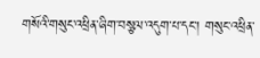གསོའི་གསུང་འཕྲིན་ཞིག་བསྩལ་འདུག་པ་དང་། གསུང་འཕྲིན་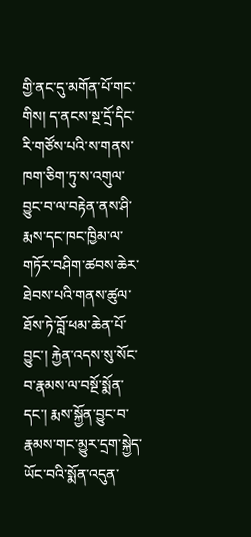གྱི་ནང་དུ་མགོན་པོ་གང་གིས། ད་ནངས་སྔ་དྲོ་དིང་རི་གཙོས་པའི་ས་གནས་ཁག་ཅིག་ཏུ་ས་འགུལ་བྱུང་བ་ལ་བརྟེན་ནས་ཤི་རྨས་དང་ཁང་ཁྱིམ་ལ་གཏོར་བཤིག་ཚབས་ཆེར་ཐེབས་པའི་གནས་ཚུལ་ཐོས་ཏེ་བློ་ཕམ་ཆེན་པོ་བྱུང་། རྐྱེན་འདས་སུ་སོང་བ་རྣམས་ལ་བསྔོ་སྨོན་དང་། རྨས་སྐྱོན་བྱུང་བ་རྣམས་གང་མྱུར་དྲག་སྐྱེད་ཡོང་བའི་སྨོན་འདུན་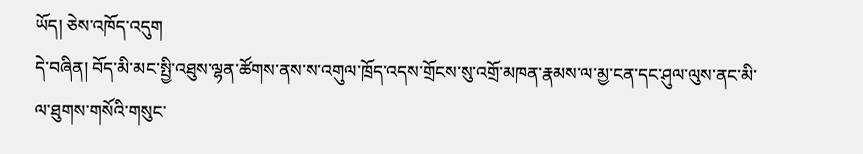ཡོད། ཅེས་འཁོད་འདུག
དེ་བཞིན། བོད་མི་མང་སྤྱི་འཐུས་ལྷན་ཚོགས་ནས་ས་འགུལ་ཁྲོད་འདས་གྲོངས་སུ་འགྲོ་མཁན་རྣམས་ལ་མྱ་ངན་དང་ཤུལ་ལུས་ནང་མི་ལ་ཐུགས་གསོའི་གསུང་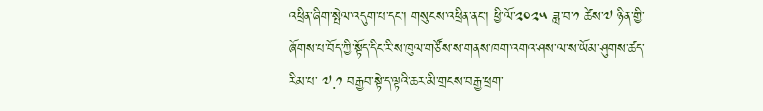འཕྲིན་ཞིག་སྤེལ་འདུག་པ་དང་། གསུངས་འཕྲིན་ནང་། ཕྱི་ལོ་༢༠༢༥ ཟླ་བ་༡ ཚེས་༧ ཉིན་གྱི་ཞོགས་པ་བོད་ཀྱི་སྟོད་དིང་རི་ས་ཁུལ་གཙོས་ས་གནས་ཁག་འགའ་ཤས་ལ་ས་ཡོམ་ཤུགས་ཚད་རིམ་པ་ ༧.༡ བརྒྱབ་སྟེ་ད་ལྟའི་ཆར་མི་གྲངས་བརྒྱ་ཕྲག་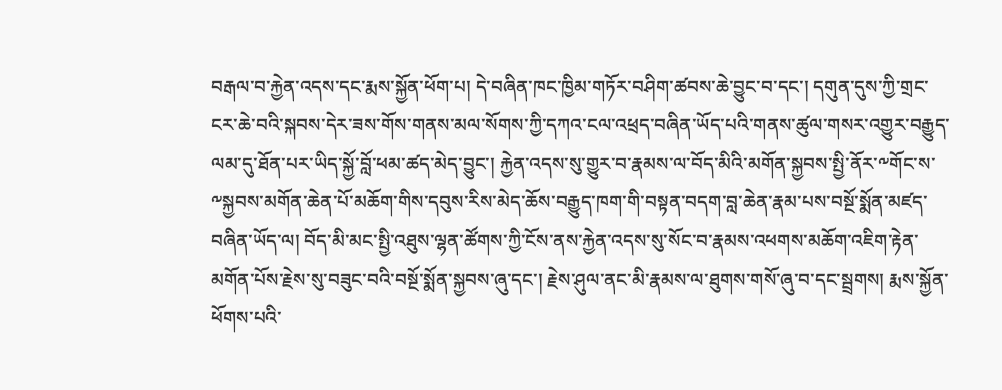བརྒལ་བ་རྐྱེན་འདས་དང་རྨས་སྐྱོན་ཕོག་པ། དེ་བཞིན་ཁང་ཁྱིམ་གཏོར་བཤིག་ཚབས་ཆེ་བྱུང་བ་དང་། དགུན་དུས་ཀྱི་གྲང་ངར་ཆེ་བའི་སྐབས་དེར་ཟས་གོས་གནས་མལ་སོགས་ཀྱི་དཀའ་ངལ་འཕྲད་བཞིན་ཡོད་པའི་གནས་ཚུལ་གསར་འགྱུར་བརྒྱུད་ལམ་དུ་ཐོན་པར་ཡིད་སྐྱོ་བློ་ཕམ་ཚད་མེད་བྱུང་། རྐྱེན་འདས་སུ་གྱུར་བ་རྣམས་ལ་བོད་མིའི་མགོན་སྐྱབས་སྤྱི་ནོར་༸གོང་ས་༸སྐྱབས་མགོན་ཆེན་པོ་མཆོག་གིས་དབུས་རིས་མེད་ཆོས་བརྒྱུད་ཁག་གི་བསྟན་བདག་བླ་ཆེན་རྣམ་པས་བསྔོ་སྨོན་མཛད་བཞིན་ཡོད་ལ། བོད་མི་མང་སྤྱི་འཐུས་ལྷན་ཚོགས་ཀྱི་ངོས་ནས་རྐྱེན་འདས་སུ་སོང་བ་རྣམས་འཕགས་མཆོག་འཇིག་རྟེན་མགོན་པོས་རྗེས་སུ་བཟུང་བའི་བསྔོ་སྨོན་སྐྱབས་ཞུ་དང་། རྗེས་ཤུལ་ནང་མི་རྣམས་ལ་ཐུགས་གསོ་ཞུ་བ་དང་སྦྲགས། རྨས་སྐྱོན་ཕོགས་པའི་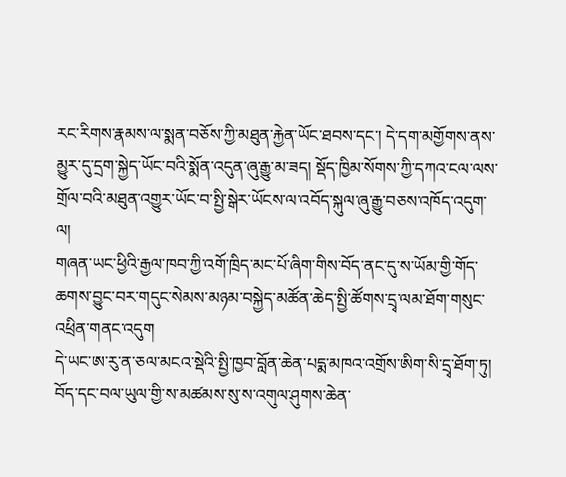རང་རིགས་རྣམས་ལ་སྨན་བཅོས་ཀྱི་མཐུན་རྐྱེན་ཡོང་ཐབས་དང་། དེ་དག་མགྱོགས་ནས་མྱུར་དུ་དྲག་སྐྱེད་ཡོང་བའི་སྨོན་འདུན་ཞུ་རྒྱུ་མ་ཟད། སྡོད་ཁྱིམ་སོགས་ཀྱི་དཀའ་ངལ་ལས་གྲོལ་བའི་མཐུན་འགྱུར་ཡོང་བ་སྤྱི་སྒེར་ཡོངས་ལ་འབོད་སྐུལ་ཞུ་རྒྱུ་བཅས་འཁོད་འདུག་ལ།
གཞན་ཡང་ཕྱིའི་རྒྱལ་ཁབ་ཀྱི་འགོ་ཁྲིད་མང་པོ་ཞིག་གིས་བོད་ནང་དུ་ས་ཡོམ་གྱི་གོད་ཆགས་བྱུང་བར་གདུང་སེམས་མཉམ་བསྐྱེད་མཚོན་ཆེད་སྤྱི་ཚོགས་དྲྭ་ལམ་ཐོག་གསུང་འཕྲིན་གནང་འདུག
དེ་ཡང་ཨ་རུ་ན་ཅལ་མངའ་སྡེའི་སྤྱི་ཁྱབ་བློན་ཆེན་པདྨ་མཁའ་འགྲོས་ཨིག་སི་དྲྭ་ཐོག་ཏུ། བོད་དང་བལ་ཡུལ་གྱི་ས་མཚམས་སུ་ས་འགུལ་ཤུགས་ཆེན་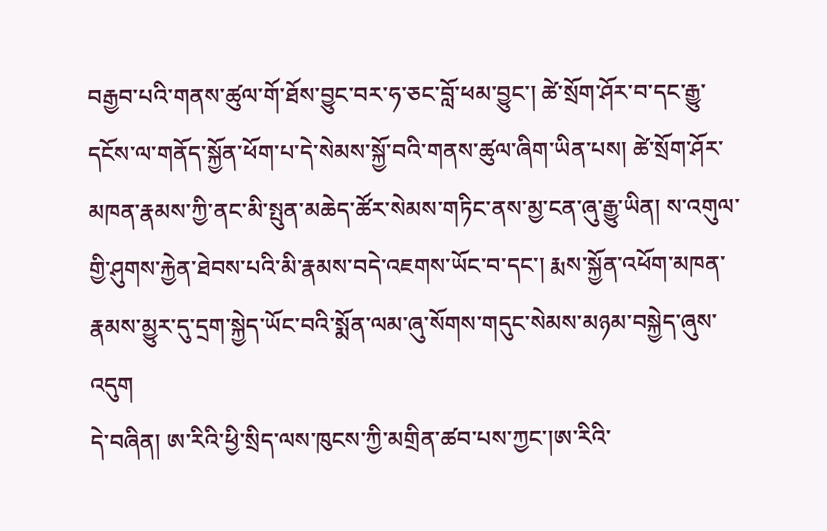བརྒྱབ་པའི་གནས་ཚུལ་གོ་ཐོས་བྱུང་བར་ཧ་ཅང་བློ་ཕམ་བྱུང་། ཚེ་སྲོག་ཤོར་བ་དང་རྒྱུ་དངོས་ལ་གནོད་སྐྱོན་ཕོག་པ་དེ་སེམས་སྐྱོ་བའི་གནས་ཚུལ་ཞིག་ཡིན་པས། ཚེ་སྲོག་ཤོར་མཁན་རྣམས་ཀྱི་ནང་མི་སྤུན་མཆེད་ཚོར་སེམས་གཏིང་ནས་མྱ་ངན་ཞུ་རྒྱུ་ཡིན། ས་འགུལ་གྱི་ཤུགས་རྐྱེན་ཐེབས་པའི་མི་རྣམས་བདེ་འཇགས་ཡོང་བ་དང་། རྨས་སྐྱོན་འཕོག་མཁན་རྣམས་མྱུར་དུ་དྲག་སྐྱེད་ཡོང་བའི་སྨོན་ལམ་ཞུ་སོགས་གདུང་སེམས་མཉམ་བསྐྱེད་ཞུས་འདུག
དེ་བཞིན། ཨ་རིའི་ཕྱི་སྲིད་ལས་ཁུངས་ཀྱི་མགྲིན་ཚབ་པས་ཀྱང་།ཨ་རིའི་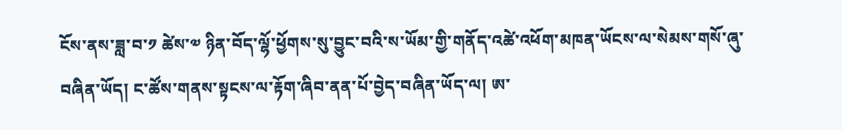ངོས་ནས་ཟླ་བ་༡ ཚེས་༧ ཉིན་བོད་ལྷོ་ཕྱོགས་སུ་བྱུང་བའི་ས་ཡོམ་གྱི་གནོད་འཚེ་འཕོག་མཁན་ཡོངས་ལ་སེམས་གསོ་ཞུ་བཞིན་ཡོད། ང་ཚོས་གནས་སྟངས་ལ་རྟོག་ཞིབ་ནན་པོ་བྱེད་བཞིན་ཡོད་ལ། ཨ་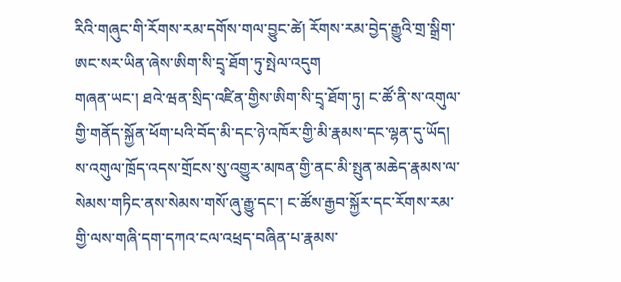རིའི་གཞུང་གི་རོགས་རམ་དགོས་གལ་བྱུང་ཚེ། རོགས་རམ་བྱེད་རྒྱུའི་གྲ་སྒྲིག་ཨང་སར་ཡིན་ཞེས་ཨིག་སི་དྲྭ་ཐོག་ཏུ་སྤེལ་འདུག
གཞན་ཡང་། ཐའེ་ཝན་སྲིད་འཛིན་གྱིས་ཨིག་སི་དྲྭ་ཐོག་ཏུ། ང་ཚོ་ནི་ས་འགུལ་གྱི་གནོད་སྐྱོན་ཕོག་པའི་བོད་མི་དང་ཉེ་འཁོར་གྱི་མི་རྣམས་དང་ལྷན་དུ་ཡོད། ས་འགུལ་ཁྲོད་འདས་གྲོངས་སུ་འགྱུར་མཁན་གྱི་ནང་མི་སྤུན་མཆེད་རྣམས་ལ་སེམས་གཏིང་ནས་སེམས་གསོ་ཞུ་རྒྱུ་དང་། ང་ཚོས་རྒྱབ་སྐྱོར་དང་རོགས་རམ་གྱི་ལས་གཞི་དག་དཀའ་ངལ་འཕྲད་བཞིན་པ་རྣམས་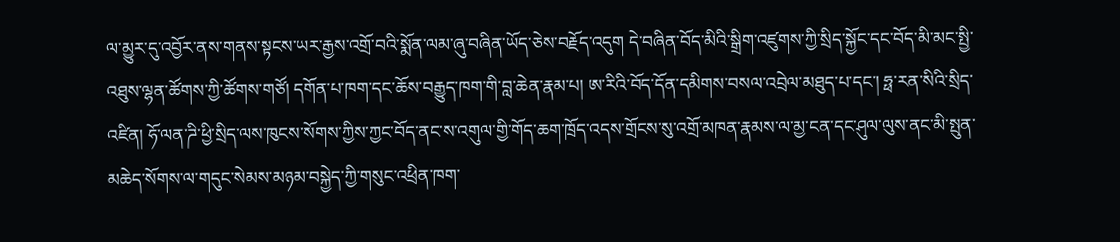ལ་མྱུར་དུ་འབྱོར་ནས་གནས་སྟངས་ཡར་རྒྱས་འགྲོ་བའི་སྨོན་ལམ་ཞུ་བཞིན་ཡོད་ཅེས་བརྗོད་འདུག དེ་བཞིན་བོད་མིའི་སྒྲིག་འཛུགས་ཀྱི་སྲིད་སྐྱོང་དང་བོད་མི་མང་སྤྱི་འཐུས་ལྷན་ཚོགས་ཀྱི་ཚོགས་གཙོ། དགོན་པ་ཁག་དང་ཆོས་བརྒྱུད་ཁག་གི་བླ་ཆེན་རྣམ་པ། ཨ་རིའི་བོད་དོན་དམིགས་བསལ་འབྲེལ་མཐུད་པ་དང་། ཧྥ་རན་སིའི་སྲིད་འཛིན། ཧོ་ལན་ཌི་ཕྱི་སྲིད་ལས་ཁུངས་སོགས་ཀྱིས་ཀྱང་བོད་ནང་ས་འགུལ་གྱི་གོད་ཆག་ཁྲོད་འདས་གྲོངས་སུ་འགྲོ་མཁན་རྣམས་ལ་མྱ་ངན་དང་ཤུལ་ལུས་ནང་མི་སྤུན་མཆེད་སོགས་ལ་གདུང་སེམས་མཉམ་བསྐྱེད་ཀྱི་གསུང་འཕྲིན་ཁག་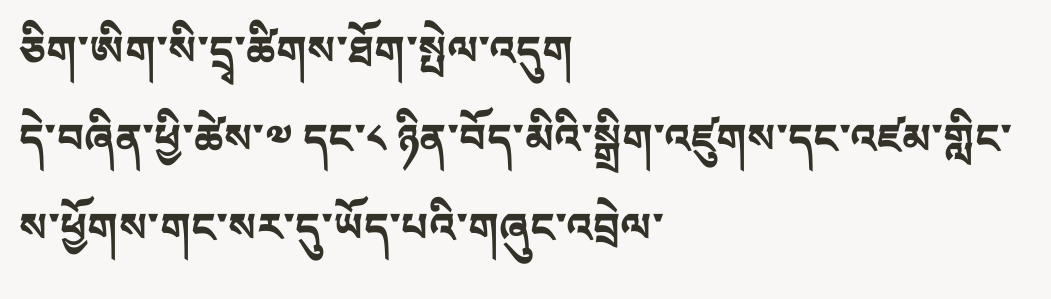ཅིག་ཨིག་སི་དྲྭ་ཚིགས་ཐོག་སྤེལ་འདུག
དེ་བཞིན་ཕྱི་ཚེས་༧ དང་༨ ཉིན་བོད་མིའི་སྒྲིག་འཛུགས་དང་འཛམ་གླིང་ས་ཕྱོགས་གང་སར་དུ་ཡོད་པའི་གཞུང་འབྲེལ་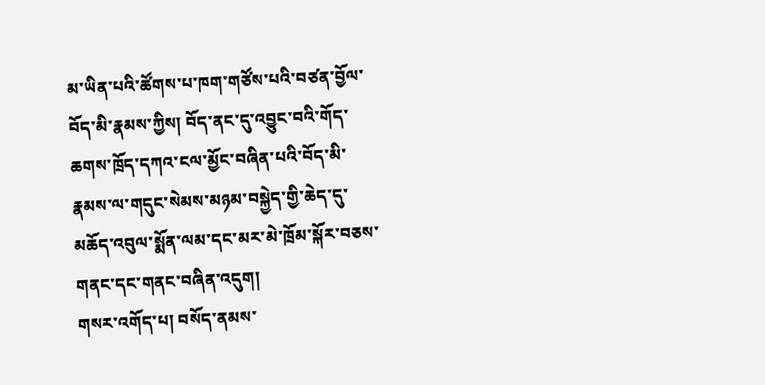མ་ཡིན་པའི་ཚོགས་པ་ཁག་གཙོས་པའི་བཙན་བྱོལ་བོད་མི་རྣམས་ཀྱིས། བོད་ནང་དུ་འབྱུང་བའི་གོད་ཆགས་ཁྲོད་དཀའ་ངལ་མྱོང་བཞིན་པའི་བོད་མི་རྣམས་ལ་གདུང་སེམས་མཉམ་བསྐྱེད་གྱི་ཆེད་དུ་མཆོད་འབུལ་སྨོན་ལམ་དང་མར་མེ་ཁྲོམ་སྐོར་བཅས་གནང་དང་གནང་བཞིན་འདུག།
གསར་འགོད་པ། བསོད་ནམས་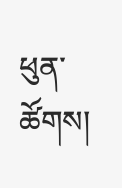ཕུན་ཚོགས།